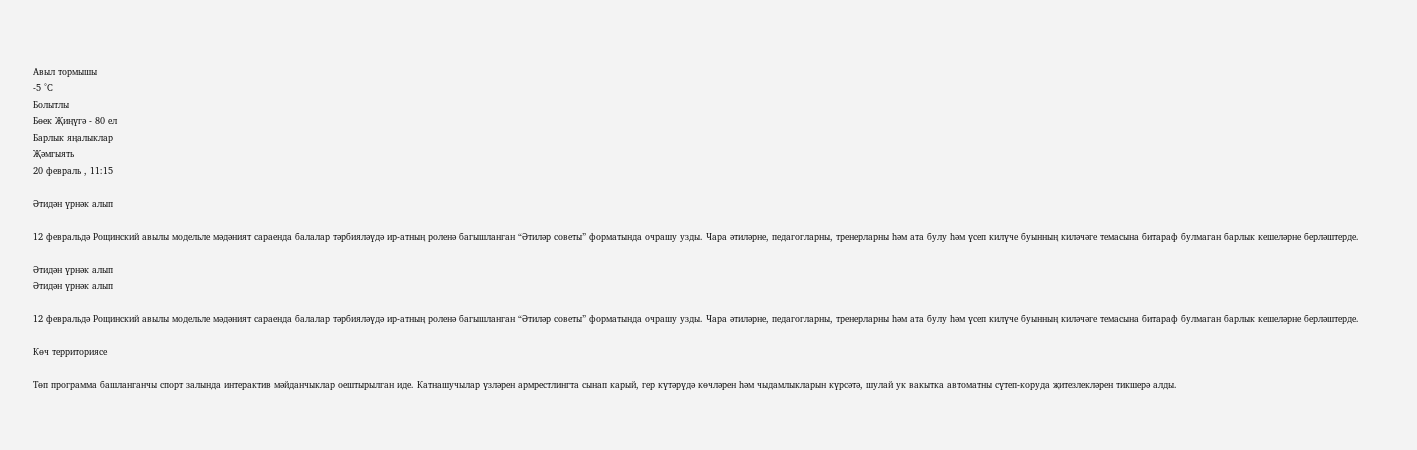Авыл тормышы
-5 °С
Болытлы
Бөек Җиңүгә - 80 ел
Барлык яңалыклар
Җәмгыять
20 февраль , 11:15

Әтидән үрнәк алып

12 февральдә Рощинский авылы модельле мәдәният сараенда балалар тәрбияләүдә ир-атның роленә багышланган “Әтиләр советы” форматында очрашу узды. Чара әтиләрне, педагогларны, тренерларны һәм ата булу һәм үсеп килүче буынның киләчәге темасына битараф булмаган барлык кешеләрне берләштерде.

Әтидән үрнәк алып
Әтидән үрнәк алып

12 февральдә Рощинский авылы модельле мәдәният сараенда балалар тәрбияләүдә ир-атның роленә багышланган “Әтиләр советы” форматында очрашу узды. Чара әтиләрне, педагогларны, тренерларны һәм ата булу һәм үсеп килүче буынның киләчәге темасына битараф булмаган барлык кешеләрне берләштерде.

Көч территориясе

Төп программа башланганчы спорт залында интерактив мәйданчыклар оештырылган иде. Катнашучылар үзләрен армрестлингта сынап карый, гер күтәрүдә көчләрен һәм чыдамлыкларын күрсәтә, шулай ук вакытка автоматны сүтеп-коруда җитезлекләрен тикшерә алды.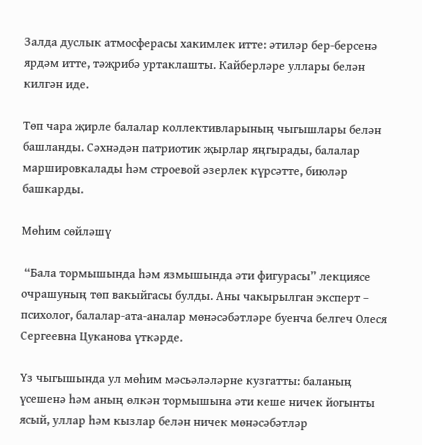Залда дуслык атмосферасы хакимлек итте: әтиләр бер-берсенә ярдәм итте, тәҗрибә уртаклашты. Кайберләре уллары белән килгән иде.

Төп чара җирле балалар коллективларының чыгышлары белән башланды. Сәхнәдән патриотик җырлар яңгырады, балалар маршировкалады һәм строевой әзерлек күрсәтте, биюләр башкарды.

Мөһим сөйләшү

 “Бала тормышында һәм язмышында әти фигурасы” лекциясе очрашуның төп вакыйгасы булды. Аны чакырылган эксперт – психолог, балалар-ата-аналар мөнәсәбәтләре буенча белгеч Олеся Сергеевна Цуканова үткәрде.

Үз чыгышында ул мөһим мәсьәләләрне кузгатты: баланың үсешенә һәм аның өлкән тормышына әти кеше ничек йогынты ясый, уллар һәм кызлар белән ничек мөнәсәбәтләр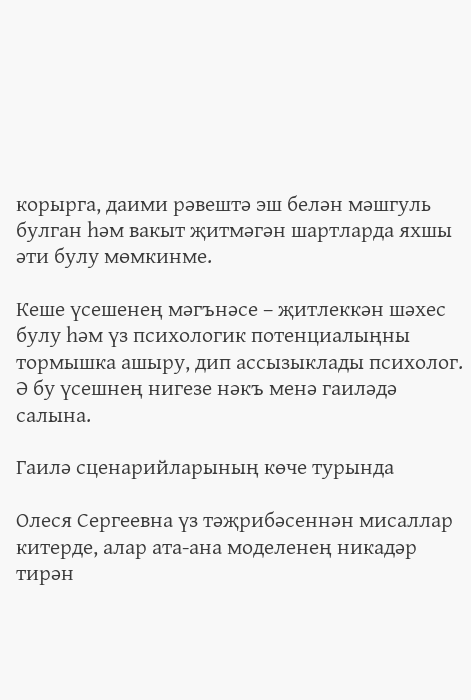корырга, даими рәвештә эш белән мәшгуль булган һәм вакыт җитмәгән шартларда яхшы әти булу мөмкинме.

Кеше үсешенең мәгънәсе – җитлеккән шәхес булу һәм үз психологик потенциалыңны тормышка ашыру, дип ассызыклады психолог. Ә бу үсешнең нигезе нәкъ менә гаиләдә салына.

Гаилә сценарийларының көче турында

Олеся Сергеевна үз тәҗрибәсеннән мисаллар китерде, алар ата-ана моделенең никадәр тирән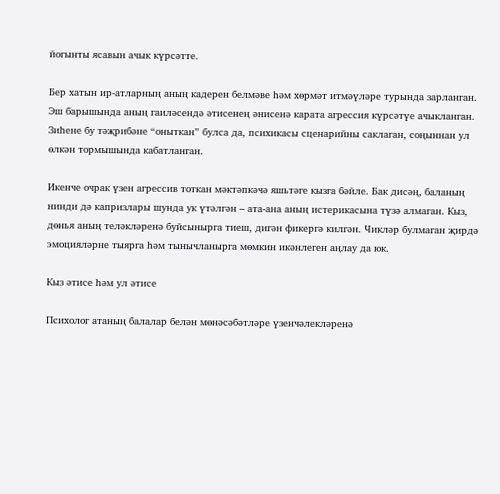йогынты ясавын ачык күрсәтте.

Бер хатын ир-атларның аның кадерен белмәве һәм хөрмәт итмәүләре турында зарланган. Эш барышында аның гаиләсендә әтисенең әнисенә карата агрессия күрсәтүе ачыкланган. Зиһене бу тәҗрибәне “оныткан” булса да, психикасы сценарийны саклаган, соңыннан ул өлкән тормышында кабатланган.

Икенче очрак үзен агрессив тоткан мәктәпкәчә яшьтәге кызга бәйле. Бак дисәң, баланың нинди дә капризлары шунда ук үтәлгән – ата-ана аның истерикасына түзә алмаган. Кыз, дөнья аның теләкләренә буйсынырга тиеш, дигән фикергә килгән. Чикләр булмаган җирдә эмоцияләрне тыярга һәм тынычланырга мөмкин икәнлеген аңлау да юк.

Кыз әтисе һәм ул әтисе

Психолог атаның балалар белән мөнәсәбәтләре үзенчәлекләренә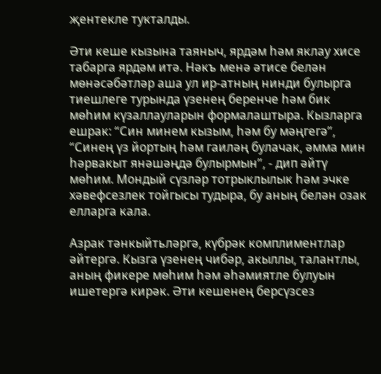җентекле тукталды.

Әти кеше кызына таяныч, ярдәм һәм яклау хисе табарга ярдәм итә. Нәкъ менә әтисе белән мөнәсәбәтләр аша ул ир-атның нинди булырга тиешлеге турында үзенең беренче һәм бик мөһим күзаллауларын формалаштыра. Кызларга ешрак: “Син минем кызым, һәм бу мәңгегә”, “Синең үз йортың һәм гаиләң булачак, әмма мин һәрвакыт янәшәңдә булырмын”, - дип әйтү мөһим. Мондый сүзләр тотрыклылык һәм эчке хәвефсезлек тойгысы тудыра, бу аның белән озак елларга кала.

Азрак тәнкыйтьләргә, күбрәк комплиментлар әйтергә. Кызга үзенең чибәр, акыллы, талантлы, аның фикере мөһим һәм әһәмиятле булуын ишетергә кирәк. Әти кешенең берсүзсез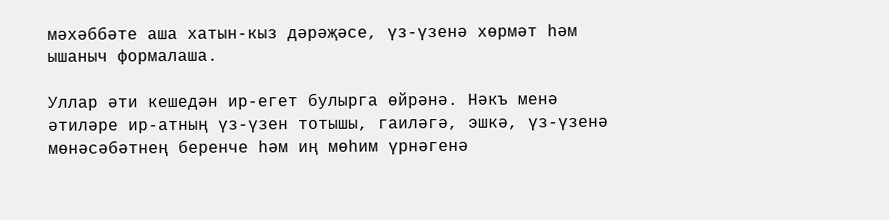мәхәббәте аша хатын-кыз дәрәҗәсе, үз-үзенә хөрмәт һәм ышаныч формалаша.

Уллар әти кешедән ир-егет булырга өйрәнә. Нәкъ менә әтиләре ир-атның үз-үзен тотышы, гаиләгә, эшкә, үз-үзенә мөнәсәбәтнең беренче һәм иң мөһим үрнәгенә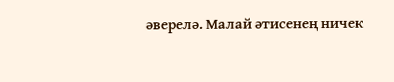әверелә. Малай әтисенең ничек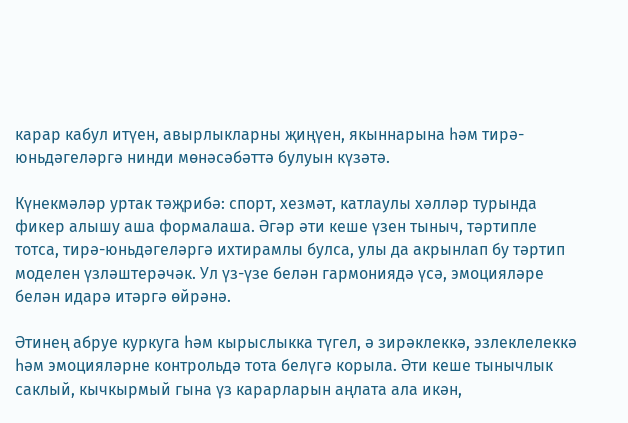карар кабул итүен, авырлыкларны җиңүен, якыннарына һәм тирә-юньдәгеләргә нинди мөнәсәбәттә булуын күзәтә.

Күнекмәләр уртак тәҗрибә: спорт, хезмәт, катлаулы хәлләр турында фикер алышу аша формалаша. Әгәр әти кеше үзен тыныч, тәртипле тотса, тирә-юньдәгеләргә ихтирамлы булса, улы да акрынлап бу тәртип моделен үзләштерәчәк. Ул үз-үзе белән гармониядә үсә, эмоцияләре белән идарә итәргә өйрәнә.

Әтинең абруе куркуга һәм кырыслыкка түгел, ә зирәклеккә, эзлеклелеккә һәм эмоцияләрне контрольдә тота белүгә корыла. Әти кеше тынычлык саклый, кычкырмый гына үз карарларын аңлата ала икән,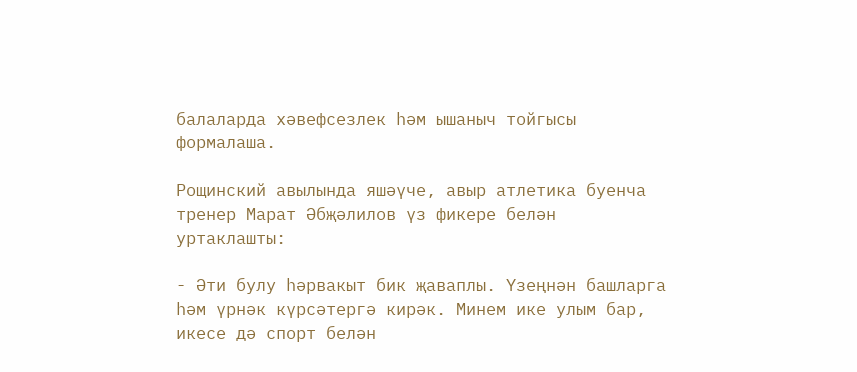балаларда хәвефсезлек һәм ышаныч тойгысы формалаша.

Рощинский авылында яшәүче, авыр атлетика буенча тренер Марат Әбҗәлилов үз фикере белән уртаклашты:

- Әти булу һәрвакыт бик җаваплы. Үзеңнән башларга һәм үрнәк күрсәтергә кирәк. Минем ике улым бар, икесе дә спорт белән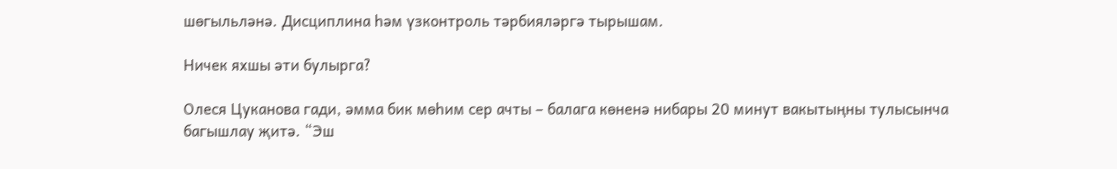шөгыльләнә. Дисциплина һәм үзконтроль тәрбияләргә тырышам.

Ничек яхшы әти булырга?

Олеся Цуканова гади, әмма бик мөһим сер ачты – балага көненә нибары 20 минут вакытыңны тулысынча багышлау җитә. “Эш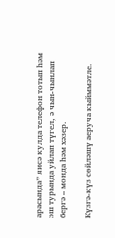арасында” яисә кулда телефон тотып һәм эш турында уйлап түгел, ә чын-чынлап бергә – монда һәм хәзер.

Күзгә-күз сөйләшү аеруча кыйммәтле.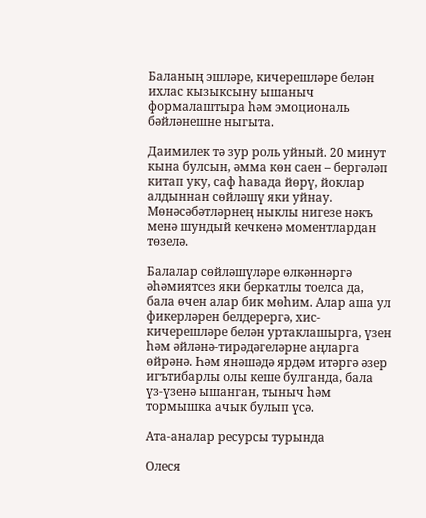Баланың эшләре, кичерешләре белән ихлас кызыксыну ышаныч формалаштыра һәм эмоциональ бәйләнешне ныгыта.

Даимилек тә зур роль уйный. 20 минут кына булсын, әмма көн саен – бергәләп китап уку, саф һавада йөрү, йоклар алдыннан сөйләшү яки уйнау. Мөнәсәбәтләрнең ныклы нигезе нәкъ менә шундый кечкенә моментлардан төзелә.

Балалар сөйләшүләре өлкәннәргә әһәмиятсез яки беркатлы тоелса да, бала өчен алар бик мөһим. Алар аша ул фикерләрен белдерергә, хис-кичерешләре белән уртаклашырга, үзен һәм әйләнә-тирәдәгеләрне аңларга өйрәнә. Һәм янәшәдә ярдәм итәргә әзер игътибарлы олы кеше булганда, бала үз-үзенә ышанган, тыныч һәм тормышка ачык булып үсә.

Ата-аналар ресурсы турында

Олеся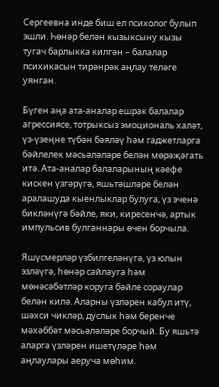Сергеевна инде биш ел психолог булып эшли. Һөнәр белән кызыксыну кызы тугач барлыкка килгән – балалар психикасын тирәнрәк аңлау теләге уянган.

Бүген аңа ата-аналар ешрак балалар агрессиясе, тотрыксыз эмоциональ халәт, үз-үзеңне түбән бәяләү һәм гаджетларга бәйлелек мәсьәләләре белән мөрәҗәгать итә. Ата-аналар балаларының кәефе кискен үзгәрүгә, яшьтәшләре белән аралашуда кыенлыклар булуга, үз эченә бикләнүгә бәйле, яки, киресенчә, артык импульсив булганнары өчен борчыла.

Яшүсмерләр үзбилгеләнүгә, үз юлын эзләүгә, һөнәр сайлауга һәм мөнәсәбәтләр коруга бәйле сораулар белән килә. Аларны үзләрен кабул итү, шәхси чикләр, дуслык һәм беренче мәхәббәт мәсьәләләре борчый. Бу яшьтә аларга үзләрен ишетүләре һәм аңлаулары аеруча мөһим.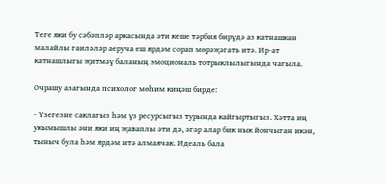Теге яки бу сәбәпләр аркасында әти кеше тәрбия бирүдә аз катнашкан малайлы гаиләләр аеруча еш ярдәм сорап мөрәҗәгать итә. Ир-ат катнашлыгы җитмәү баланың эмоциональ тотрыклылыгында чагыла.

Очрашу азагында психолог мөһим киңәш бирде:

- Үзегезне саклагыз һәм үз ресурсыгыз турында кайгыртыгыз. Хәтта иң укымышлы әни яки иң җаваплы әти дә, әгәр алар бик нык йончыган икән, тыныч була һәм ярдәм итә алмаячак. Идеаль бала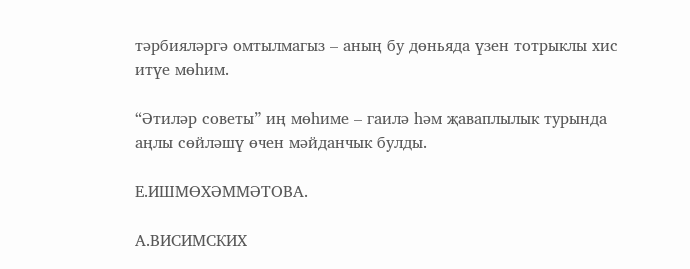тәрбияләргә омтылмагыз – аның бу дөньяда үзен тотрыклы хис итүе мөһим.

“Әтиләр советы” иң мөһиме – гаилә һәм җаваплылык турында аңлы сөйләшү өчен мәйданчык булды.

Е.ИШМӨХӘММӘТОВА.

А.ВИСИМСКИХ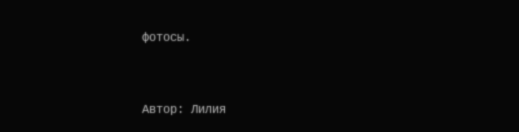фотосы.



Автор: Лилия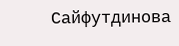Сайфутдинова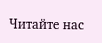Читайте нас